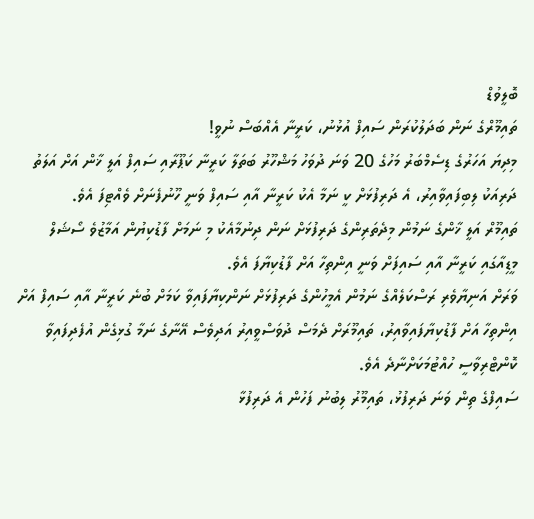ބޮލީވުޑް
ތައިމޫރްގެ ނަން ބަދަލުކުރަން ސައިފް އުޅުނު، ކަރީނާ އެއްބަސް ނުވީ!
މިދިޔަ އަހަރުގެ ޑިސެމްބަރު މަހުގެ 20 ވަނަ ދުވަހު މަޝްހޫރު ބަތަލާ ކަރީނާ ކަޕޫރާއި ސައިފް އަލީ ޚާން އަށް އަލަތު ދަރިއަކު ލިބިފައިވާއިރު، އެ ދަރިފުޅަށް ކީ ނަމާ އެކު ކަރީނާ އާއި ސައިފް ވަނީ ހޫނުފެނަށް ވެއްޓިފަ އެވެ.
ތައިމޫރް އަލީ ޚާންގެ ނަމުން މިދެތަރިންގެ ދަރިފުޅަށް ނަން ދިނުމާއެކު މި ނަމަށް ފާޑުކިޔުން އަމާޒުވެ ސޯޝަލް މީޑިއާގައި ކަރީނާ އާއި ސައިފަށް ވަނީ އިންތިހާ އަށް ފާޑުކިޔާފަ އެވެ.
ވަރަށް އަނިޔާވެރި ރަސްކަލެއްގެ ނަމުން އެމީހުންގެ ދަރިފުޅަށް ނަންކިޔާފައިވާ ކަމަށް ބުނެ ކަރީނާ އާއި ސައިފް އަށް އިންތިހާ އަށް ފާޑުކިޔާފައިވާއިރު، ތައިމޫރަށް ދެމަސް ދުވަސްވީއިރު އަދިވެސް އޭނާގެ ނަމާ ގުޅިގެން އުފެދިފައިވާ ކޮންޓްރިވާސީ ހުއްޓުމަކަށްނާދެ އެވެ.
ސައިފްގެ ތިން ވަނަ ދަރިފުޅު، ތައިމޫރު ލިބުނު ފަހުން އެ ދަރިފުޅާ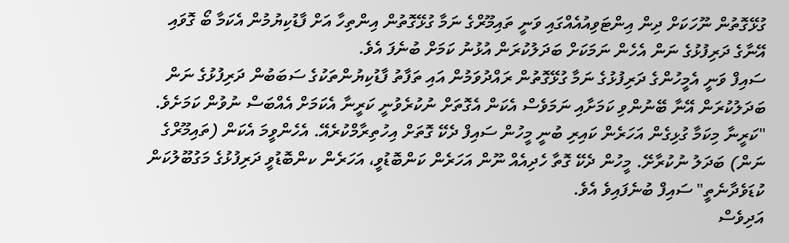ގުޅޭގޮތުން ނޫހަކަށް ދިން އިންޓަވިއުއެއްގައި ވަނީ ތައިމޫރްގެ ނަމާ ގުޅޭގޮތުން އިންތިހާ އަށް ފާޑުކިޔުމުން އެކަމާ ބޯ ގޮވައި އޭނާގެ ދަރިފުޅުގެ ނަން އެހެން ނަމަކަށް ބަދަލުކުރަން އުޅުނު ކަމަށް ބުނެފަ އެވެ.
ސައިފް ވަނީ އެމީހުންގެ ދަރިފުޅުގެ ނަމާ ގުޅޭގޮތުން ރައްދުވަމުން އައި ތަފާތު ފާޑުކިޔުންތަކުގެ ސަބަބުން ދަރިފުޅުގެ ނަން ބަދަލުކުރަން އޭނާ ބޭނުންވި ކަމަށާއި ނަމަވެސް އެކަން އެގޮތަށް ނުކުރެވުނީ ކަރީނާ އެކަމަށް އެއްބަސް ނުވުން ކަމަށެވެ.
"ކަރީނާ މިކަމާ ގުޅިގެން އަހަރެން ކައިރި ބުނީ މީހުން ސައިފް ދެކޭ ގޮތަށް އިހުތިރާމްކުރެއޭ. އެހެންވީމަ އެކަން (ތައިމޫރްގެ ނަން) ބަދަލު ނުކުރާށޭ. މީހުން ދެކޭ ގޮތާ ހެދިއެއް ނޫން އަހަރެން ކަންބޮޑުވީ، އަހަރެން ކންބޮޑުވީ ދަރިފުޅުގެ މަގުބޫލުކަން ކުޑަވެދާނެތީ" ސައިފް ބުނެފައިވެ އެވެ.
އަދިވެސް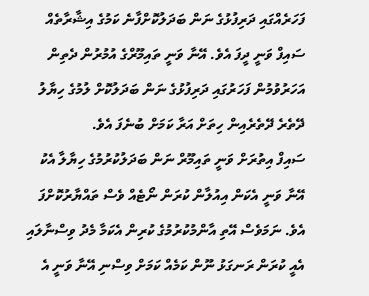ފަހަރެއްގައި ދަރިފުޅުގެ ނަން ބަދަލުކޮށްފާނެ ކަމުގެ އިޝާރާތެއް ސައިފް ވަނީ ދީފަ އެވެ. އޭނާ ވަނީ ތައިމޫރްގެ އުމުރުން ދެތިން އަހަރުވުމުން ފަހަރުގައި ދަރިފުޅުގެ ނަން ބަދަލުކޮށް ލުމުގެ ހިޔާލު ދޭތެރެ ދޭތެރެއިން ހިތަށް އަރާ ކަމަށް ބުނެފަ އެވެ.
ސައިފް އިތުރަށް ވަނީ ތައިމޫރް ނަން ބަދަލުކުރުމުގެ ހިޔާލާ އެކު އޭނާ ވަނީ އެކަން އިއުލާން ކުރަން ނޯޓެއް ވެސް ތައްޔާރުކޮށްފަ އެވެ. ނަމަވެސް އޭތި އާންމުކުރުމުގެ ކުރިން އެކަމާ މެދު ވިސްނާލައި އެއީ ކުރަން ރަނގަޅު ނޫން ކަމެއް ކަމަށް ވިސްނި އޭނާ ވަނީ އެ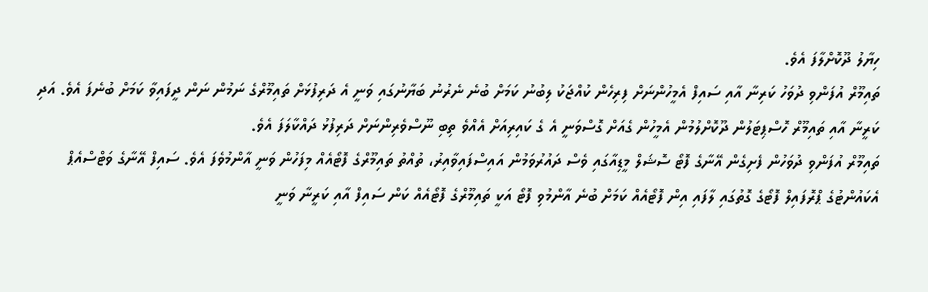ހިޔާލު ދޫކޮށްލާފަ އެވެ.
ތައިމޫރް އުފަންވި ދުވަހު ކަރިނާ އާއި ސައިފް އެމީހުންނަށް ފިރިހެން ކުއްޖަކު ލިބުނު ކަމަށް ބުނެ ނެރުނު ބަޔާނުގައި ވަނީ އެ ދަރިފުޅަށް ތައިމޫރްގެ ނަމުން ނަން ދީފައިވާ ކަމަށް ބުނެފަ އެވެ. އަދި ކަރީނާ އާއި ތައިމޫރް ހޮސްޕިޓަލުން ދޫކޮށްލުމުން އެމީހުން ގެއަށް ގޮސްވަނީ އެ ގެ ކައިރިއަށް އެއްވެ ތިބި ނޫސްވެރިންނަށް ދަރިފުޅު ދައްކާލަފަ އެވެ.
ތައިމޫރް އުފަންވި ދުވަހުން ފެށިގެން އޭނާގެ ފޮޓޯ ސޮޝަލް މީޑިއާގައި ވެސް ދައުރުވަމުން އައިސްފައިވާއިރު، ތުއްތު ތައިމޫރްގެ ފޮޓޯއެއް މިފަހުން ވަނީ އާންމުވެފަ އެވެ. ސައިފް އޭނާގެ ވަޓްސްއެޕް އެކައުންޓުގެ ޕްރޮފައިލް ފޮޓޯގެ ގޮތުގައި ލާފައި އިން ފޮޓޯއެއް ކަމަށް ބުނެ އާންމުވި ފޮޓޯ އަކީ ތައިމޫރްގެ ފޮޓޯއެއް ކަން ސައިފް އާއި ކަރީނާ ވަނީ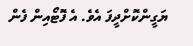ޔަގީންކޮށްދީފަ އެވެ. އެ ފޮޓޯއިން ފެން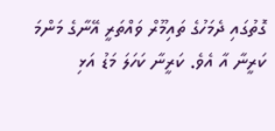ގޮތުގައި ދެމަހުގެ ތައިމޫރް ވައްތަރީ އޭނާގެ މަންމަ ކަރީނާ އާ އެވެ. ކަރީނާ ކަހަލަ މަޑު އަޅި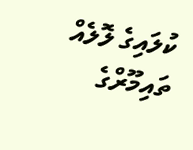ކުލައިގެ ލޮލެއް ތައިމޫރްގެ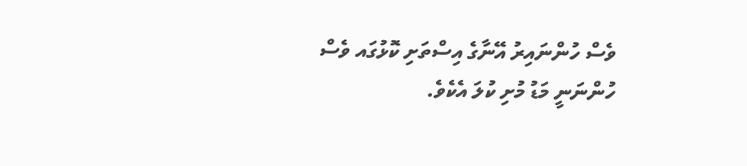ވެސް ހުންނައިރު އޭނާގެ އިސްތަށި ކޮޅުގައ ވެސް ހުންނަނީ މަޑު މުށި ކުލަ އެކެވެ.